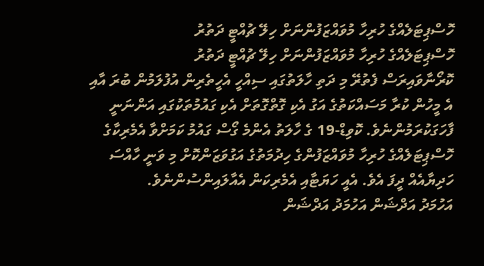ހޮސްޕިޓަލެއްގެ ހުރިހާ މުވައްޒަފުންނަށް ހިލޭ ޗުއްޓީ ދަތުރު
ހޮސްޕިޓަލެއްގެ ހުރިހާ މުވައްޒަފުންނަށް ހިލޭ ޗުއްޓީ ދަތުރު
ކޮރޯނާވައިރަސް ފެތުރޭ މި ދަތި ހާލަތުގައި ސިއްހީ އެހީތެރިން އުފުލަމުން ބުރަ އާއި އެ މީހުން ކުރާ މަސައްކަތުގެ އަގު އެކި ގޮތްގޮތަށް އެކި ގައުމުތަކުގައި އަންނަނީ ފާހަގަކުރަމުންނެވެ. ކޮވިޑް-19 ގެ ހާލަތު އެންމެ ގޯސް ގައުމު ކަމަށްވާ އެމެރިކާގެ ހޮސްޕިޓަލެއްގެ ހުރިހާ މުވައްޒަފުންގެ ހިދުމަތުގެ އަގުވަޒަންކޮށް މި ވަނީ ހާއްސަ ހަދިޔާއެއް ދީފަ އެވެ. އެއީ ހަޔަޓާއި އެމެރިކަން އެއާލައިންސުންނެވެ.
އަހުމަދު އަދްޝަން އަހުމަދު އަދްޝަން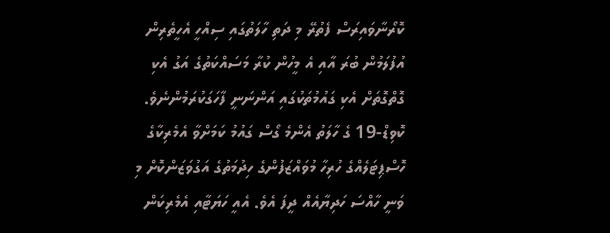ކޮރޯނާވައިރަސް ފެތުރޭ މި ދަތި ހާލަތުގައި ސިއްހީ އެހީތެރިން އުފުލަމުން ބުރަ އާއި އެ މީހުން ކުރާ މަސައްކަތުގެ އަގު އެކި ގޮތްގޮތަށް އެކި ގައުމުތަކުގައި އަންނަނީ ފާހަގަކުރަމުންނެވެ. ކޮވިޑް-19 ގެ ހާލަތު އެންމެ ގޯސް ގައުމު ކަމަށްވާ އެމެރިކާގެ ހޮސްޕިޓަލެއްގެ ހުރިހާ މުވައްޒަފުންގެ ހިދުމަތުގެ އަގުވަޒަންކޮށް މި ވަނީ ހާއްސަ ހަދިޔާއެއް ދީފަ އެވެ. އެއީ ހަޔަޓާއި އެމެރިކަން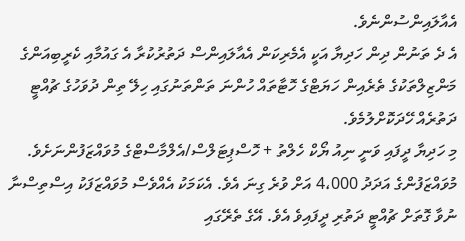އެއާލައިންސުންނެވެ.
އެ ދެ ތަނުން ދިން ހަދިޔާ އަކީ އެމެރިކަން އެއާލައިންސް ދަތުރުކުރާ އެ ގައުމާއި ކެރީބިއަންގެ މަންޒިލްތަކުގެ ތެރެއިން ހަޔަޓްގެ ހޮޓާތައް ހުންނަ ތަންތަނުގައި ހިލޭ ތިން ދުވަހުގެ ޗުއްޓީ ދަތުރެއް ހޭދަކޮށްލުމެވެ.
މި ހަދިޔާ ދީފައި ވަނީ ނިއު ޔޯކް ހެލްތު + ހޮސްޕިޓަލްސް/އެލްމާސްޓްގެ މުވައްޒަފުންނަށެވެ. މުވައްޒަފުންގެ އަދަދު 4،000 އަށް ވުރެ ގިނަ އެވެ. އެކަމަކު އެއްވެސް މުވައްޒަފަކު އިސްތިސްނާ ނުވާ ގޮތަށް ޗުއްޓީ ދަތުރި ދީފައިވެ އެވެ. އޭގެ ތެރޭގައި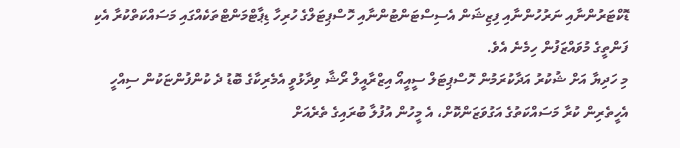ޑޮކްޓަރުންނާއި ނަރުހުންނާއި ފިޒިޝަން އެސިސްޓަންޓުންނާއި ހޮސްޕިޓަލްގެ ހުރިހާ ޑިޕާޓްމަންޓްތަކެއްގައި މަސައްކަތްކުރާ އެކި ފަންތީގެ މުވައްޒަފުން ހިމެނެ އެވެ.
މި ހަދިޔާ އަށް ޝުކުރު އަދާކުރަމުން ހޮސްޕިޓަލް ސީއީއޯ އިޒްރާއީލް ރޯޝާ ވިދާޅުވީ އެމެރިކާގެ ބޮޑު ދެ ކުންފުންޏަކުން ސިއްހީ އެހީތެރިން ކުރާ މަސައްކަތުގެ އަގުވަޒަންކޮށް، އެ މީހުން އުފުލާ ބުރައިގެ ތެރެއަށް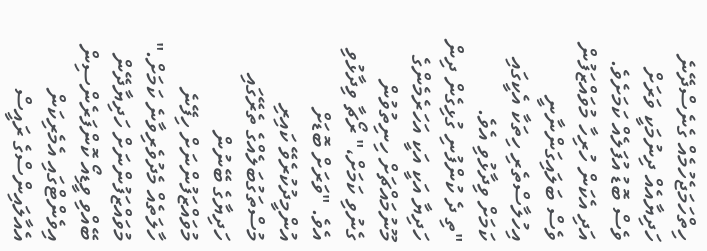ހިތްހަމަޖެހުމެއް ގެނެސްދޭނެ ހަދިޔާއެއް ދިނުމަކީ ވަރަށް ވެސް ބޮޑު އުފަލެއް ކަމަށެވެ. އަދި އެކަން ހުރިހާ މުވައްޒަފުން ވެސް ބަލައިގަންނާނީ އިހުލާސްތެރި ހިތަކާ އެކީގައި ކަމަށް ވިދާޅުވި އެވެ.
"ތި ދެ ކުންފުނި ގުޅިގެން ދިން ހަދިޔާ އަކީ އަކީ އަހަރެމެންގެ މޫނުމައްޗަށް ހިނިތުވުން ގެނުވި ކަމަށް،" ރޯޗާ ވިދާޅުވި އެވެ. "ވަރަށް ބޮޑަށް އުންމީދުކުރެވޭ ކައިރި މުސްތަގުބަލެއްގެ ތެރޭގައި ހަދިޔާގެ ބޭނުން މުވައްޒަފުންނަށް ހިފޭނެ ހާލަތެއް މެދުވެރިވާނެ ކަމަށް."
މުވައްޒަފުންނަށް ހަދިޔާދޭން ބޭއްވި ވީޑިއޯ ކޮންފަރެންސިން އިވެންޓްގައި އެމެރިކަން އެއާލައިންސްގެ ރައީސް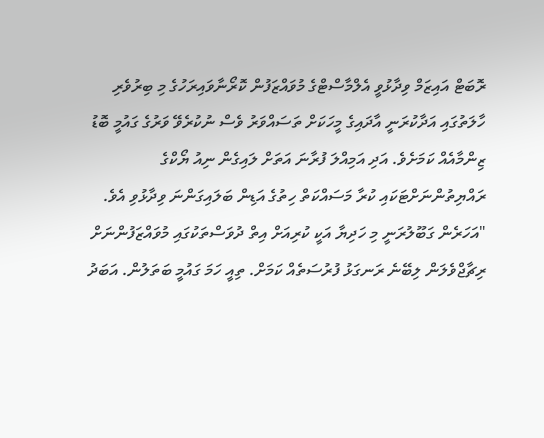ރޮބަޓް އައިޒަމް ވިދާޅުވީ އެލްމާސްޓްގެ މުވައްޒަފުން ކޮރޯނާވައިރަހުގެ މި ބިރުވެރި ހާލަތުގައި އަދާކުރަނީ އާދައިގެ މީހަކަށް ތަސައްވަރު ވެސް ނުކުރެވޭ ވަރުގެ ގައުމީ ބޮޑު ޒިންމާއެއް ކަމަށެވެ. އަދި އަމިއްލަ ފުރާނަ އަތަށް ލައިގެން ނިއު ޔޯކްގެ ރައްޔިތުންނަށްޓަކައި ކުރާ މަސައްކަތް ހިތުގެ އަޑިން ބަލައިގަންނަ ވިދާޅުވި އެވެ.
"އަހަރެން ގަބޫލުރަނީ މި ހަދިޔާ އަކީ ކުރިއަށް އިތް ދުވަސްތަކުގައި މުވައްޒަފުންނަށް ރިޗާޖްވެލަން ލިބޭނެ ރަނގަޅު ފުރުސަތެއް ކަމަށް. ތިއީ ހަމަ ގައުމީ ބަތަލުން. އަބަދު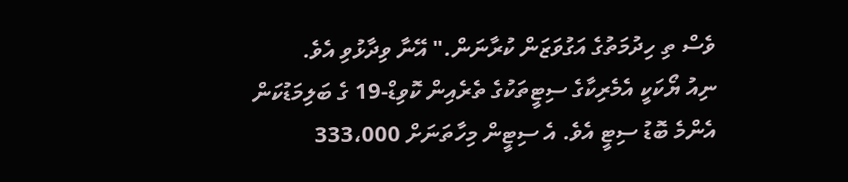ވެސް ތި ހިދުމަތުގެ އަގުވަޒަން ކުރާނަން." އޭނާ ވިދާޅުވި އެވެ.
ނިއު ޔޯކަކީ އެމެރިކާގެ ސިޓީތަކުގެ ތެރެއިން ކޮވިޑް-19 ގެ ބަލިމަޑުކަން އެންމެ ބޮޑު ސިޓީ އެވެ. އެ ސިޓީން މިހާތަނަށް 333،000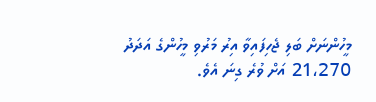މީހުންނަށް ބަލި ޖެހިފައިވާ އިރު މަރުވި މީހުންގެ އަދަދު 21،270 އަށް ވުރެ ގިނަ އެވެ.